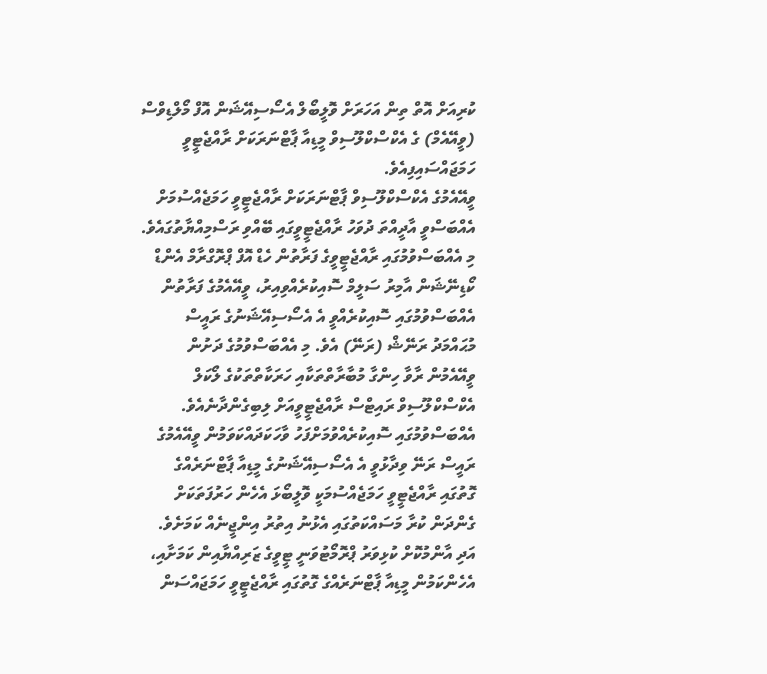ކުރިއަށް އޮތް ތިން އަހަރަށް ވޮލީބޯލް އެސޯސިއޭޝަން އޮފް މޯލްޑިވްސް (ވީއޭއެމް) ގެ އެކްސްކްލޫސިވް މީޑިއާ ޕާޓްނަރަކަށް ރާއްޖެޓީވީ ހަމަޖައްސައިފިއެވެ.
ވީއޭއެމުގެ އެކްސްކްލޫސިވް ޕާޓްނަރަކަށް ރާއްޖެޓީވީ ހަމަޖެއްސުމަށް އެއްބަސްވީ އާދީއްތަ ދުވަހު ރާއްޖެޓީވީގައި ބޭއްވި ރަސްމިއްޔާތުގައެވެ. މި އެއްބަސްވުމުގައި ރާއްޖެޓީވީގެ ފަރާތުން ހެޑް އޮފް ޕްރޮގްރާމް އެންޑް ކޯޑިނޭޝަން އާމިރު ސަލީމް ސޮއިކުރެއްވިއިރު، ވީއޭއެމުގެ ފަރާތުން އެއްބަސްވުމުގައި ސޮއިކުރެއްވީ އެ އެސޯސިއޭޝަނުގެ ރައީސް މުޙައްމަދު ރަނޭޝް (ރަނޭ) އެވެ. މި އެއްބަސްވުމުގެ ދަށުން ވީއޭއެމުން ރާވާ ހިންގާ މުބާރާތްތަކާއި ހަރަކާތްތަކުގެ ލޯކަލް އެކްސްކްލޫސިވް ރައިޓްސް ރާއްޖެޓީވީއަށް ލިބިގެންދާނެއެވެ.
އެއްބަސްވުމުގައި ސޮއިކުރެއްވުމަށްފަހު ވާހަކަދައްކަވަމުން ވީއޭއެމުގެ ރައީސް ރަނޭ ވިދާޅުވީ އެ އެސޯސިއޭޝަނުގެ މީޑިއާ ޕާޓްނަރެއްގެ ގޮތުގައި ރާއްޖެޓީވީ ހަމަޖެއްސުމަކީ ވޮލީބޯޅަ އެހެން ހަރުފަތަކަށް ގެންދަން ކުރާ މަސައްކަތުގައި އެޅުނު އިތުރު އިންޖީނެއް ކަމަށެވެ. އަދި އާންމުކޮށް ކުޅިވަރު ޕްރޮމޯޓުވަނީ ޓީވީގެ ޒަރިއްޔާއިން ކަމަށާއި، އެހެންކަމުން މީޑިއާ ޕާޓްނަރެއްގެ ގޮތުގައި ރާއްޖެޓީވީ ހަމަޖައްސަން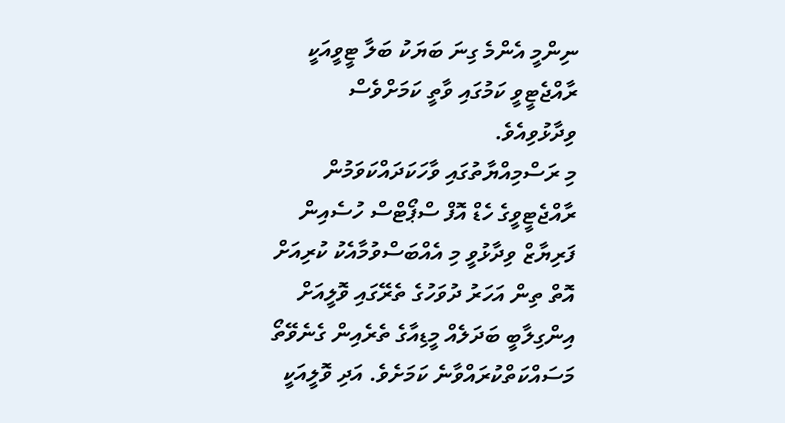ނިންމީ އެންމެ ގިނަ ބަޔަކު ބަލާ ޓީވީއަކީ ރާއްޖެޓީވީ ކަމުގައި ވާތީ ކަމަށްވެސް ވިދާޅުވިއެވެ.
މި ރަސްމިއްޔާތުގައި ވާހަކަދައްކަވަމުން ރާއްޖެޓީވީގެ ހެޑް އޮފް ސްޕޯޓްސް ހުސެއިން ފަރިޔާޒް ވިދާޅުވީ މި އެއްބަސްވުމާއެކު ކުރިއަށް އޮތް ތިން އަހަރު ދުވަހުގެ ތެރޭގައި ވޮލީއަށް އިންގިލާބީ ބަދަލެއް މީޑިއާގެ ތެރެއިން ގެނެވޭތޯ މަސައްކަތްކުރައްވާނެ ކަމަށެވެ. އަދި ވޮލީއަކީ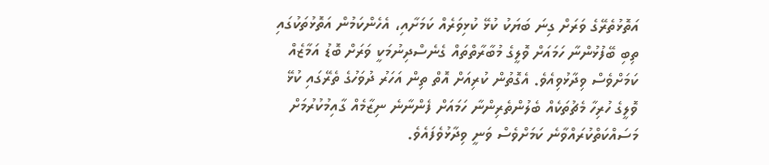އަތޮޅުތެރޭގެ ވަރަށް ގިނަ ބަޔަކު ކުޅޭ ކުޅިވަރެއް ކަމަށާއި، އެހެންކަމުން އަތޮޅުތަކުގައި ތިބި ބޭފުޅުންނާ ހަމައަށް ވޮލީގެ މުބާރާތްތައް ގެނެސްދިނުމަކީ ވަރަށް ބޮޑު އަމާޒެއް ކަމަށްވެސް ވިދާޅުވިއެވެ. އެގޮތުން ކުރިއަށް އޮތް ތިން އަހަރު ދުވަހުގެ ތެރޭގައި ކުޅޭ ވޮލީގެ ހުރިހާ މެޗުތަކެއް ބެލުންތެރިންނާ ހަމައަށް ފެންނާނެ ނިޒާމެއް ގާއިމުކުރުމަށް މަސައްކަތްކުރައްވާނެ ކަމަށްވެސް ވަނީ ވިދާޅުވެފައެވެ.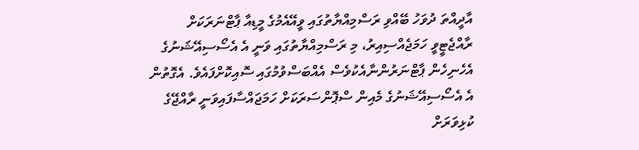އާދީއްތަ ދުވަހު ބޭއްވި ރަސްމިއްޔާތުގައި ވީއޭއެމުގެ މީޑިއާ ޕާޓްނަރަކަށް ރާއްޖެޓީވީ ހަމަޖެއްސިއިރު، މި ރަސްމިއްޔާތުގައި ވަނީ އެ އެސޯސިއޭޝަނުގެ އެހެނިހެން ޕާޓްނަރުންނާއެކުވެސް އެއްބަސްވުމުގައި ސޮއިކޮށްފައެވެ. އެގޮތުން އެ އެސޯސިއޭޝަނުގެ މެއިން ސްޕޮންސަރަކަށް ހަމަޖައްސާފައިވަނީ ރާއްޖޭގެ ކުޅިވަރަށް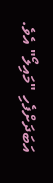އަބަދަށްފެހި "މައިލޯ" އެވެ.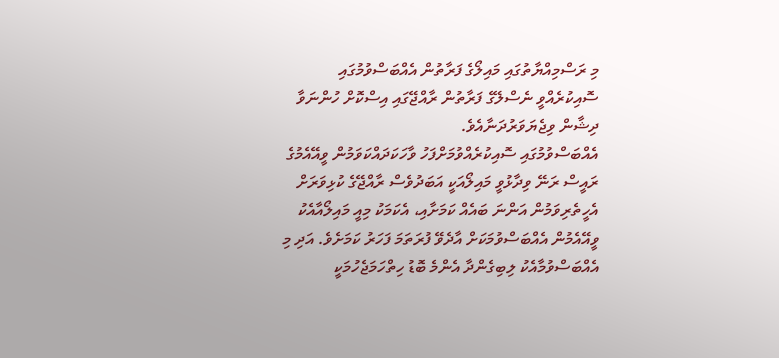މި ރަސްމިއްޔާތުގައި މައިލޯގެ ފަރާތުން އެއްބަސްވުމުގައި ސޮއިކުރެއްވީ ނެސްލޭގެ ފަރާތުން ރާއްޖޭގައި އިސްކޮށް ހުންނަވާ ދިޝާން ވިޖެޔަވަރުދަނާއެވެ.
އެއްބަސްވުމުގައި ސޮއިކުރެއްވުމަށްފަހު ވާހަކަދައްކަވަމުން ވީއޭއެމުގެ ރައީސް ރަނޭ ވިދާޅުވީ މައިލޯއަކީ އަބަދުވެސް ރާއްޖޭގެ ކުޅިވަރަށް އެހީތެރިވަމުން އަންނަ ބައެއް ކަމަށާއި، އެކަމަކު މިއީ މައިލޯއާއެކު ވީއޭއެމުން އެއްބަސްވުމަކަށް އާދެވޭ ފުރަތަމަ ފަހަރު ކަމަށެވެ. އަދި މި އެއްބަސްވުމާއެކު ލިބިގެންދާ އެންމެ ބޮޑު ހިތްހަމަޖެހުމަކީ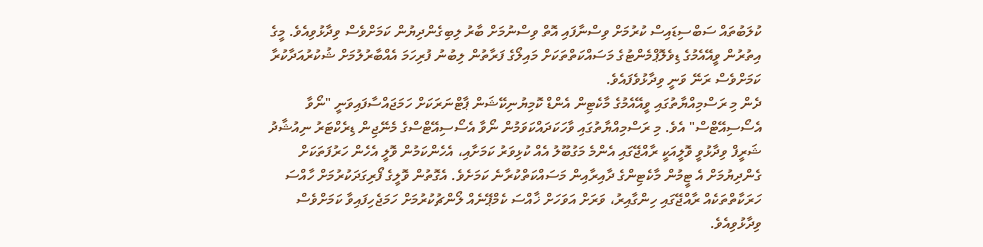ކުލަބުތައް ސަބްސިޑައިސް ކުރުމަށް ވިސްނާފައި އޮތް ވިސްނުމަށް ބާރު ލިބިގެންދިޔުން ކަމަށްވެސް ވިދާޅުވިއެވެ. މީގެ އިތުރުން ވީއޭއެމުގެ ޑިވެލޮޕްމެންޓުގެ މަސައްކަތްތަކަށް މައިލޯގެ ފަރާތުން ލިބުނު ފުރިހަމަ އެއްބާރުލުމަށް ޝުކުރުއަދާކުރާ ކަމަށްވެސް ރަނޭ ވަނީ ވިދާޅުވެފައެވެ.
ދެން މި ރަސްމިއްޔާތުގައި ވީއޭއެމުގެ މާކެޓިން އެންޑް ކޮމިޔުނިކޭޝަން ޕާޓްނަރަކަށް ހަމަޖައްސާފައިވަނީ "ނޯވާ އެސޯސިއޭޓްސް" އެވެ. މި ރަސްމިއްޔާތުގައި ވާހަކަދައްކަވަމުން ނޯވާ އެސޯސިއޭޓްސްގެ މެނޭޖިން ޑިރެކްޓަރު ނިއުޝާދު ޝަރީފް ވިދާޅުވީ ވޮލީއަކީ ރާއްޖޭގައި އެންމެ މަގުބޫލު އެއް ކުޅިވަރު ކަމަށާއި، އެހެންކަމުން ވޮލީ އެހެން ހަރުފަތަކަށް ގެންދިޔުމަށް އެ ޓީމުން މާކެޓިންގެ ދާއިރާއިން މަސައްކަތްކުރާނެ ކަމަށެވެ. އެގޮތުން ވޮލީގެ ފޯރިގަދަކުރުމަށް ހާއްސަ ހަރަކާތްތަކެއް ރާއްޖޭގައި ހިންގާއިރު، ވަރަށް އަވަހަށް ޚާއްސަ ކެމްޕޭނެއް ލޯންޗުކުރުމަށް ހަމަޖެހިފައިވާ ކަމަށްވެސް ވިދާޅުވިއެވެ.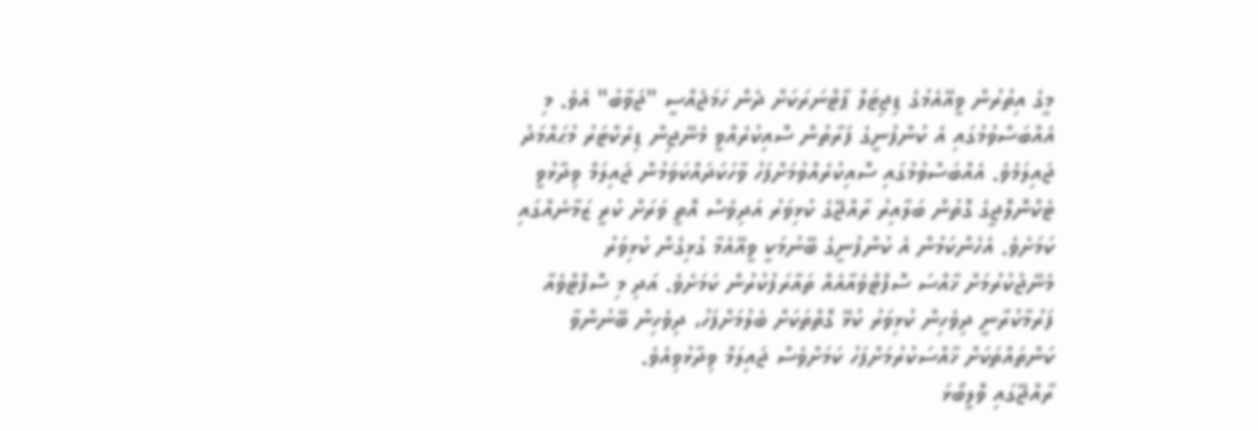މީގެ އިތުރުން ވީއޭއެމުގެ ޑިޖިޓަލް ޕާޓްނަރަކަށް ދެން ހަމަޖެއްސީ "ޖަވާބު" އެވެ. މި އެއްބަސްވުމުގައި އެ ކުންފުނީގެ ފަރާތުން ސޮއިކުރެއްވީ މެނޭޖިން ޑިރެކްޓަރު މުޙައްމަދު ޖައިލަމެވެ. އެއްބަސްވުމުގައި ސޮއިކުރެއްވުމަށްފަހު ވާހަކަދައްކަވަމުން ޖައިލަމް ވިދާޅުވީ ޓެކްނޮލޮޖީގެ ގޮތުން ބަލާއިރު ރާއްޖޭގެ ކުޅިވަރު އަދިވެސް އޮތީ ވަރަށް ކުރީ ޒަމާނެއްގައި ކަމަށެވެ. އެހެންކަމުން އެ ކުންފުނީގެ ބޭނުމަކީ ވީއޭއެމާ ގުޅިގެން ކުޅިވަރު މެނޭޖުކުރުމަށް ޚާއްސަ ސޮފްޓްވެއާއެއް ތައާރަފުކުރުން ކަމަށެވެ. އަދި މި ސޮފްޓްވެއާ ފަރުމާކުރާނީ ދިވެހިން ކުޅިވަރު ކުޅޭ ގޮތްތަކަށް ބެލުމަށްފަހު، ދިވެހިން ބޭނުންވާ ކަންތައްތަކަށް ޚާއްސަކުރުމަށްފަހު ކަމަށްވެސް ޖައިލަމް ވިދާޅުވިއެވެ.
ރާއްޖޭގައި ވޮލީބޯޅަ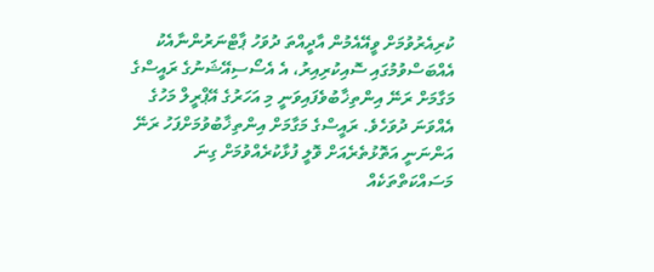ކުރިއެރުވުމަށް ވީއޭއެމުން އާދީއްތަ ދުވަހު ޕާޓްނަރުންނާއެކު އެއްބަސްވުމުގައި ސޮއިކުރިއިރު، އެ އެސޯސިއޭޝަނުގެ ރައީސްގެ މަގާމަށް ރަނޭ އިންތިޚާބުވެފައިވަނީ މި އަހަރުގެ އޭޕްރީލް މަހުގެ އެއްވަނަ ދުވަހެވެ. ރައީސްގެ މަގާމަށް އިންތިޚާބުވުމަށްފަހު ރަނޭ އަންނަނީ އަތޮޅުތެރެއަށް ވޮލީ ފުޅާކުރެއްވުމަށް ގިނަ މަސައްކަތްތަކެއް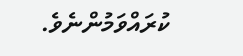ކުރައްވަމުންނެވެ.